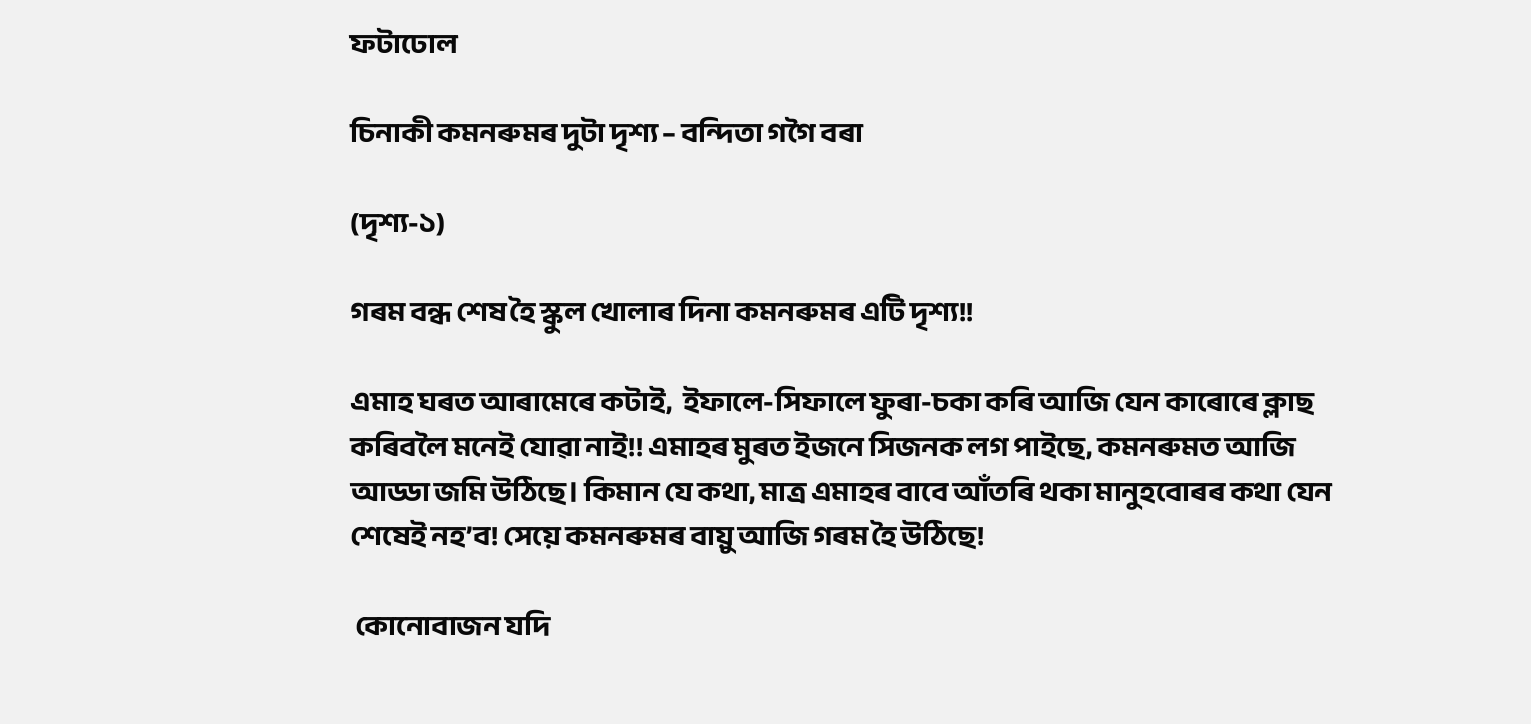ফটাঢোল

চিনাকী কমনৰুমৰ দুটা দৃশ্য – বন্দিতা গগৈ বৰা

(দৃশ্য-১)

গৰম বন্ধ শেষ হৈ স্কুল খোলাৰ দিনা কমনৰুমৰ এটি দৃশ্য!!

এমাহ ঘৰত আৰামেৰে কটাই,  ইফালে-সিফালে ফুৰা-চকা কৰি আজি যেন কাৰোৰে ক্লাছ কৰিবলৈ মনেই যোৱা নাই!! এমাহৰ মুৰত ইজনে সিজনক লগ পাইছে, কমনৰুমত আজি আড্ডা জমি উঠিছে। কিমান যে কথা, মাত্ৰ এমাহৰ বাবে আঁতৰি থকা মানুহবোৰৰ কথা যেন শেষেই নহ’ব! সেয়ে কমনৰুমৰ বায়ু আজি গৰম হৈ উঠিছে!

 কোনোবাজন যদি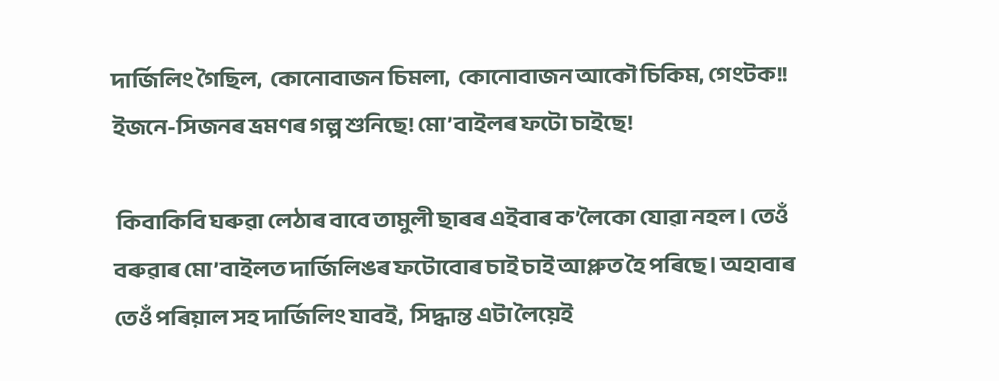দাৰ্জিলিং গৈছিল,  কোনোবাজন চিমলা,  কোনোবাজন আকৌ চিকিম, গেংটক!! ইজনে-সিজনৰ ভ্ৰমণৰ গল্প শুনিছে! মো’বাইলৰ ফটো চাইছে!

 কিবাকিবি ঘৰুৱা লেঠাৰ বাবে তামুলী ছাৰৰ এইবাৰ ক’লৈকো যোৱা নহল। তেওঁ বৰুৱাৰ মো’বাইলত দাৰ্জিলিঙৰ ফটোবোৰ চাই চাই আপ্লুত হৈ পৰিছে। অহাবাৰ তেওঁ পৰিয়াল সহ দাৰ্জিলিং যাবই,  সিদ্ধান্ত এটা লৈয়েই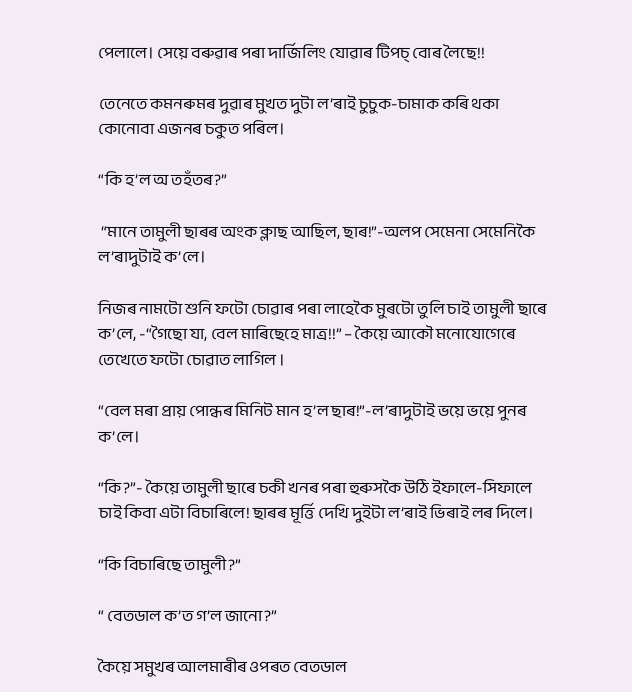পেলালে। সেয়ে বৰুৱাৰ পৰা দাৰ্জিলিং যোৱাৰ টিপচ্ বোৰ লৈছে!!

তেনেতে কমনৰুমৰ দুৱাৰ মুখত দুটা ল’ৰাই চুচুক-চামাক কৰি থকা কোনোবা এজনৰ চকুত পৰিল।

“কি হ’ল অ তহঁতৰ?”

 “মানে তামুলী ছাৰৰ অংক ক্লাছ আছিল, ছাৰ!”-অলপ সেমেনা সেমেনিকৈ ল’ৰাদুটাই ক’লে।

নিজৰ নামটো শুনি ফটো চোৱাৰ পৰা লাহেকৈ মুৰটো তুলি চাই তামুলী ছাৰে ক’লে, -“গৈছো যা, বেল মাৰিছেহে মাত্ৰ!!” – কৈয়ে আকৌ মনোযোগেৰে তেখেতে ফটো চোৱাত লাগিল ।

“বেল মৰা প্ৰায় পোন্ধৰ মিনিট মান হ’ল ছাৰ!”-ল’ৰাদুটাই ভয়ে ভয়ে পুনৰ ক’লে।

“কি?”- কৈয়ে তামুলী ছাৰে চকী খনৰ পৰা হুৰুসকৈ উঠি ইফালে-সিফালে চাই কিবা এটা বিচাৰিলে! ছাৰৰ মূৰ্ত্তি দেখি দুইটা ল’ৰাই ভিৰাই লৰ দিলে।

“কি বিচাৰিছে তামুলী?”

“ বেতডাল ক’ত গ’ল জানো?”

কৈয়ে সমুখৰ আলমাৰীৰ ওপৰত বেতডাল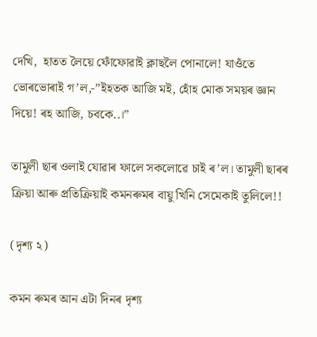দেখি,  হাতত লৈয়ে ফোঁফোৱাই ক্লাছলৈ পোনালে! যাওঁতে ভোৰভোৰাই গ’ল,-”ইহতক আজি মই, হোঁহ মোক সময়ৰ জ্ঞান দিয়ে! ৰহ আজি, চবকে..।”

তামুলী ছাৰ ওলাই যোৱাৰ ফালে সকলোৱে চাই ৰ’ল। তামুলী ছাৰৰ ক্ৰিয়া আৰু প্ৰতিক্ৰিয়াই কমনৰুমৰ বায়ু খিনি সেমেকাই তুলিলে!!

(দৃশ্য ২)

কমন ৰুমৰ আন এটা দিনৰ দৃশ্য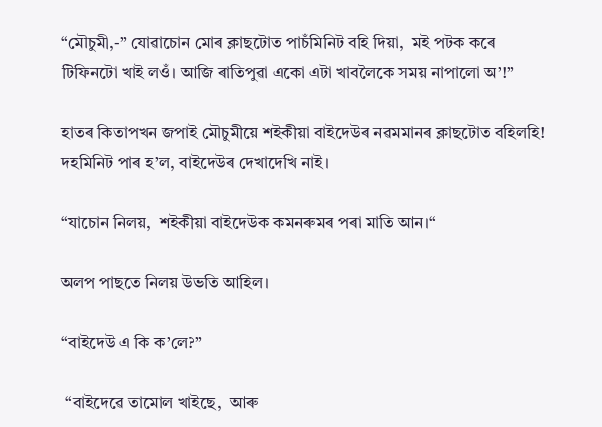“মৌচুমী,-” যোৱাচোন মোৰ ক্লাছটোত পাচঁমিনিট বহি দিয়া,  মই পটক কৰে টিফিনটো খাই লওঁ। আজি ৰাতিপুৱা একো এটা খাবলৈকে সময় নাপালো অ’!”

হাতৰ কিতাপখন জপাই মৌচুমীয়ে শইকীয়া বাইদেউৰ নৱমমানৰ ক্লাছটোত বহিলহি! দহমিনিট পাৰ হ’ল, বাইদেউৰ দেখাদেখি নাই।

“যাচোন নিলয়,  শইকীয়া বাইদেউক কমনৰুমৰ পৰা মাতি আন।“

অলপ পাছতে নিলয় উভতি আহিল।

“বাইদেউ এ কি ক’লে?”

 “বাইদেৱে তামোল খাইছে,  আৰু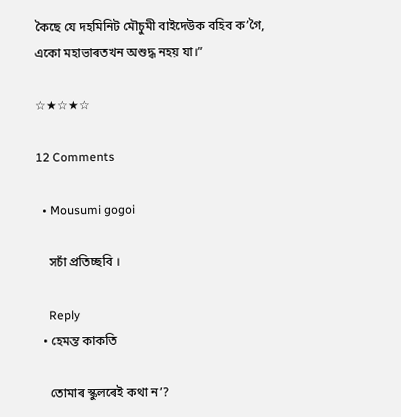কৈছে যে দহমিনিট মৌচুমী বাইদেউক বহিব ক’গৈ,  একো মহাভাৰতখন অশুদ্ধ নহয় যা।”

☆★☆★☆

12 Comments

  • Mousumi gogoi

    সচাঁ প্ৰতিচ্ছবি ।

    Reply
  • হেমন্ত কাকতি

    তোমাৰ স্কুলৰেই কথা ন’?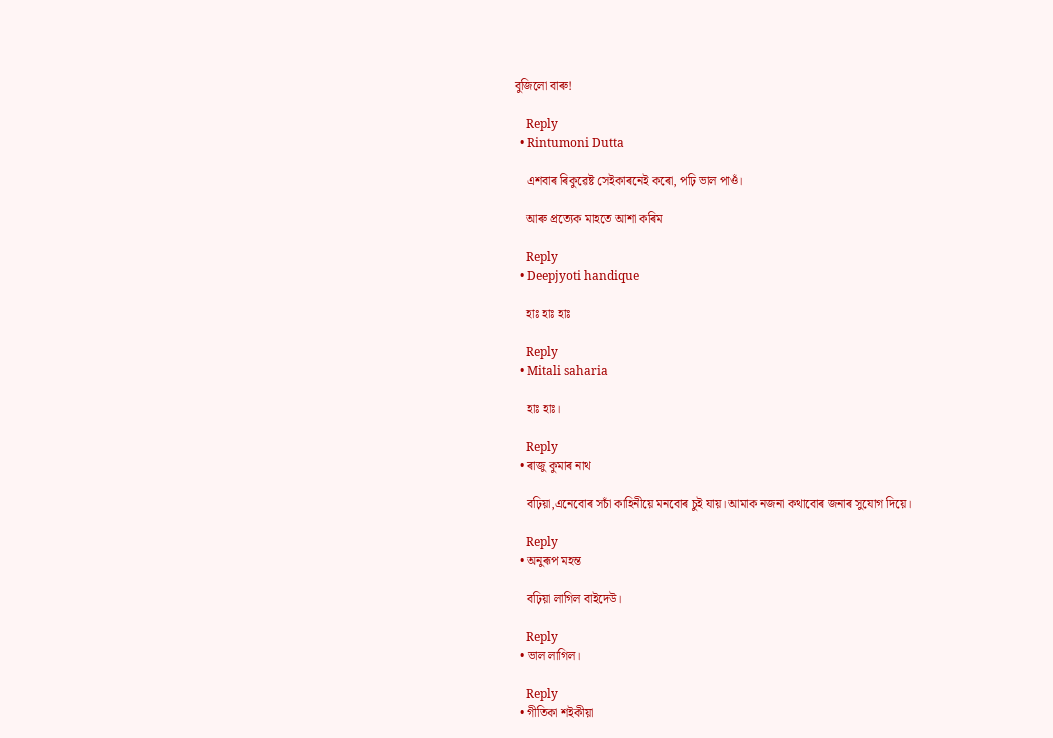বুজিলো বাৰু!

    Reply
  • Rintumoni Dutta

    এশবাৰ ৰিকুৱেষ্ট সেইকাৰনেই কৰো, পঢ়ি ভাল পাওঁ‌।

    আৰু প্ৰত্যেক মাহতে আশা কৰিম

    Reply
  • Deepjyoti handique

    হাঃ হাঃ হাঃ

    Reply
  • Mitali saharia

    হাঃ হাঃ।

    Reply
  • ৰাজু কুমাৰ নাথ

    বঢ়িয়া,এনেবোৰ সচাঁ কাহিনীয়ে মনবোৰ চুই যায়।আমাক নজনা কথাবোৰ জনাৰ সুযোগ দিয়ে।

    Reply
  • অনুৰূপ মহন্ত

    বঢ়িয়া লাগিল বাইদেউ।

    Reply
  • ভাল লাগিল।

    Reply
  • গীতিকা শইকীয়া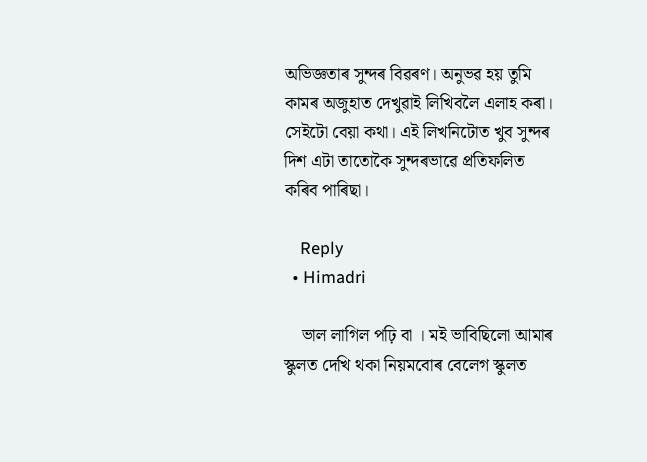অভিজ্ঞতাৰ সুন্দৰ বিৱৰণ। অনুভৱ হয় তুমি কামৰ অজুহাত দেখুৱাই লিখিবলৈ এলাহ কৰা। সেইটো বেয়া কথা। এই লিখনিটোত খুব সুন্দৰ দিশ এটা তাতোকৈ সুন্দৰভাৱে প্ৰতিফলিত কৰিব পাৰিছা।

    Reply
  • Himadri

    ভাল লাগিল পঢ়ি বা । মই ভাবিছিলো আমাৰ স্কুলত দেখি থকা নিয়মবোৰ বেলেগ স্কুলত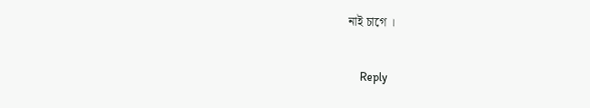নাই চাগে ।

    Reply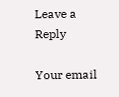Leave a Reply

Your email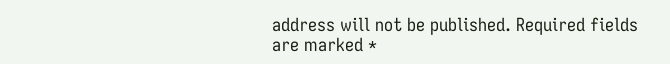address will not be published. Required fields are marked *